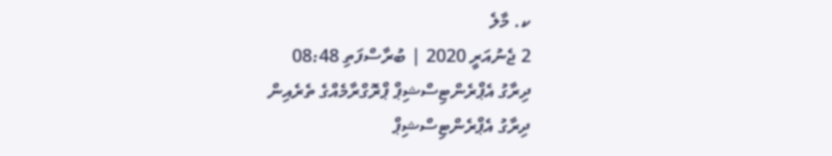ކ. މާލެ
2 ޖެނުއަރީ 2020 | ބުރާސްފަތި 08:48
ދިރާގު އެޕްރެންޓިސްޝިޕް ޕްރޮގްރާމެއްގެ ތެރެއިން
ދިރާގު އެޕްރެންޓިސްޝިޕް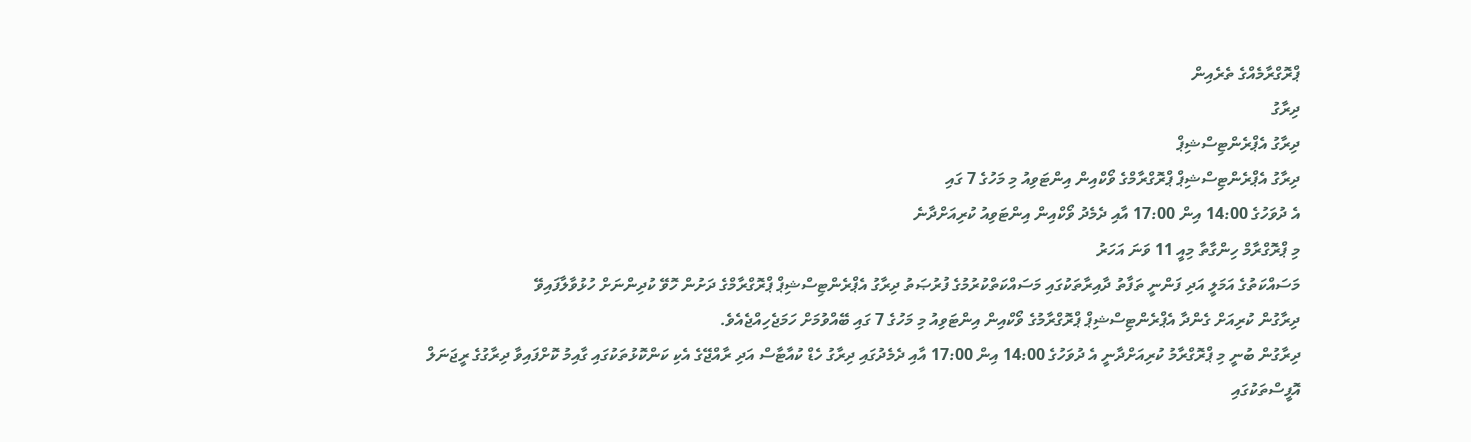ޕްރޮގްރާމެއްގެ ތެރެއިން
ދިރާގު
ދިރާގު އެޕްރެންޓިސްޝިޕް
ދިރާގު އެޕްރެންޓިސްޝިޕް ޕްރޮގްރާމްގެ ވޯކްއިން އިންޓަވިއު މި މަހުގެ 7 ގައި
އެ ދުވަހުގެ 14:00 އިން 17:00 އާއި ދެމެދު ވޯކްއިން އިންޓަވިއު ކުރިއަށްދާނެ
މި ޕްރޮގްރާމް ހިންގާތާ މިއީ 11 ވަނަ އަހަރު
މަސައްކަތުގެ އަމަލީ އަދި ފަންނީ ތަފާތު ދާއިރާތަކުގައި މަސައްކަތްކުރުމުގެ ފުރުޞަތު ދިރާގު އެޕްރެންޓިސްޝިޕް ޕްރޮގްރާމްގެ ދަށުން ހޮވޭ ކުދިންނަށް ހުޅުވާލާފައިވޭ
ދިރާގުން ކުރިއަށް ގެންދާ އެޕްރެންޓިސްޝިޕް ޕްރޮގްރާމުގެ ވޯކްއިން އިންޓަވިއު މި މަހުގެ 7 ގައި ބޭއްވުމަށް ހަމަޖެހިއްޖެއެވެ.
ދިރާގުން ބުނީ މި ޕްރޮގްރާމު ކުރިއަށްދާނީ އެ ދުވަހުގެ 14:00 އިން 17:00 އާއި ދެމެދުގައި ދިރާގު ހެޑް ކުއާޓާސް އަދި ރާއްޖޭގެ އެކި ކަންކޮޅުތަކުގައި ގާއިމު ކޮށްފައިވާ ދިރާގުގެ ރީޖަނަލް އޮފީސްތަކުގައި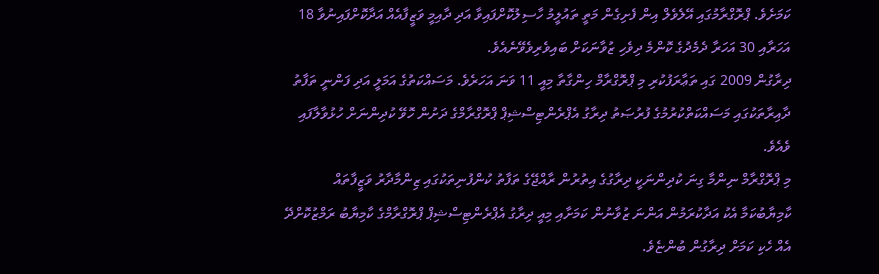ކަމަށެވެ. ޕްރޮގްރާމުގައި އޭލެވެލް އިން ފެށިގެން މަތީ ތައުލީމު ހާސިލުކޮށްފައިވާ އަދި ދާއިމީ ވަޒީފާއެއް އަދާކޮށްފައިނުވާ 18 އަހަރާއި 30 އަހަރާ ދެމެދުގެ ކޮންމެ ދިވެހި ޒުވާނަކަށް ބައިވެރިވެވޭނެއެވެ.
ދިރާގުން 2009 ގައި ތަޢާރަފުކުރި މި ޕްރޮގްރާމް ހިންގާތާ މިއީ 11 ވަނަ އަހަރެވެ. މަސައްކަތުގެ އަމަލީ އަދި ފަންނީ ތަފާތު ދާއިރާތަކުގައި މަސައްކަތްކުރުމުގެ ފުރުޞަތު ދިރާގު އެޕްރެންޓިސްޝިޕް ޕްރޮގްރާމްގެ ދަށުން ހޮވޭ ކުދިންނަށް ހުޅުވާލާފައި ވެއެވެ.
މި ޕްރޮގްރާމް ނިންމާ ގިނަ ކުދިންނަކީ ދިރާގުގެ އިތުރުން ރާއްޖޭގެ ތަފާތު ކުންފުނިތަކުގައި ޒިންމާދާރު ވަޒީފާތައް ކާމިޔާބުކަމާ އެކު އަދާކުރަމުން އަންނަ ޒުވާނުން ކަމަށާއި މިއީ ދިރާގު އެޕްރެންޓިސްޝިޕް ޕްރޮގްރާމްގެ ކާމިޔާބު ރަމްޒުކޮށްދޭ އެއް ހެކި ކަމަށް ދިރާގުން ބުންޏެވެ.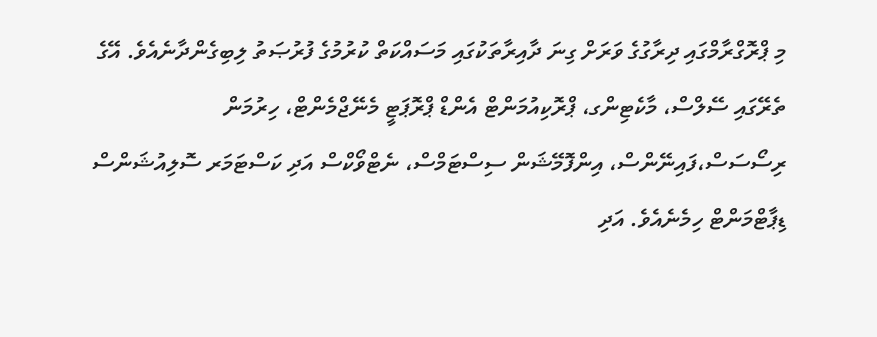މި ޕްރޮގްރާމްގައި ދިރާގުގެ ވަރަށް ގިނަ ދާއިރާތަކުގައި މަސައްކަތް ކުރުމުގެ ފުރުޞަތު ލިބިގެންދާނެއެވެ. އޭގެ ތެރޭގައި ސޭލްސް، މާކެޓިންގ، ޕްރޮކިއުމަންޓް އެންޑް ޕްރޮޕަޓީ މެނޭޖްމެންޓް، ހިރުމަން ރިސޯސަސް،ފައިނޭންސް، އިންފޮމޭޝަން ސިސްޓަމްސް، ނެޓްވޯކްސް އަދި ކަސްޓަމަރ ސޮލިއުޝަންސް ޑިޕާޓްމަންޓް ހިމެނެއެވެ. އަދި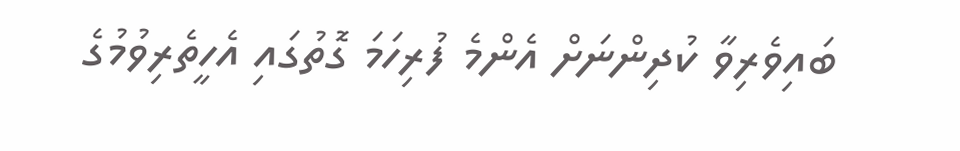ބައިވެރިވާ ކުދިންނަށް އެންމެ ފުރިހަމަ ގޮތުގައި އެހީތެރިވުމުގެ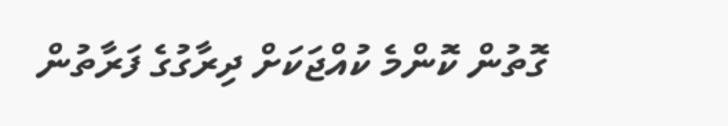ގޮތުން ކޮންމެ ކުއްޖަކަށް ދިރާގުގެ ފަރާތުން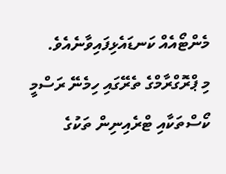މެންޓޯއެއް ކަނޑައެޅިފައިވާނެއެވެ.
މި ޕްރޮގްރާމްގެ ތެރޭގައި ހިމެނޭ ރަސްމީ ކޯސްތަކާއި ޓްރެއިނިން ތަކުގެ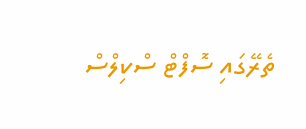ތެރޭގައި ސޮފްޓް ސްކިލްސް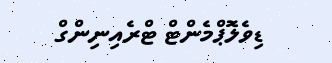ޑިވެލޮޕްމެންޓް ޓްރެއިނިންގް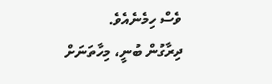ވެސް ހިމެނެއެވެ.
ދިރާގުން ބުނީ، މިހާތަނަށް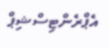އެޕްރެންޓިސްޝިޕް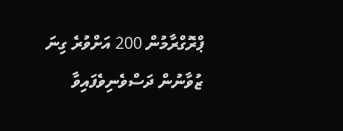ޕްރޮގްރާމުން 200 އަށްވުރެ ގިނަ ޒުވާނުން ދަސްވެނިވެފައިވާ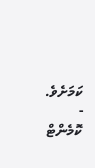ކަމަށެވެ.
- ކޮމެންޓް